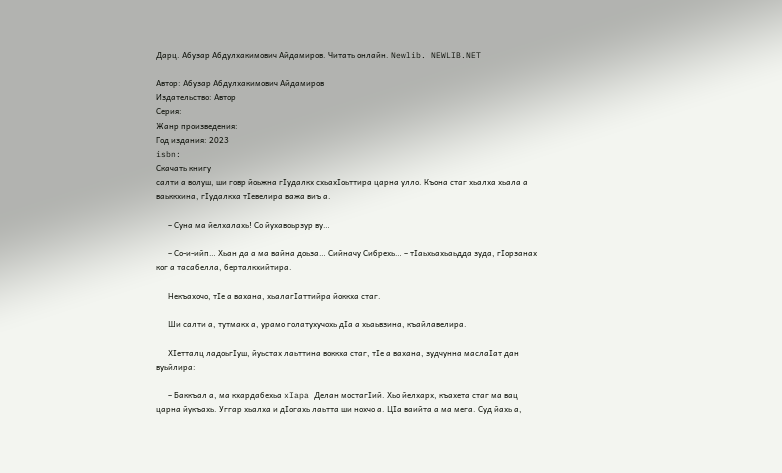Дарц. Абузар Абдулхакимович Айдамиров. Читать онлайн. Newlib. NEWLIB.NET

Автор: Абузар Абдулхакимович Айдамиров
Издательство: Автор
Серия:
Жанр произведения:
Год издания: 2023
isbn:
Скачать книгу
салти а волуш, ши говр йоьжна гIудалкх схьахIоьттира царна улло. Къона стаг хьалха хьала а ваьккхина, гIудалкха тIевелира важа виъ а.

      – Суна ма йелхалахь! Со йухавоьрзур ву…

      – Со-и-ийп… Хьан да а ма вайна доьза… Сийначу Сибрехь… – тIаьхьахьаьдда зуда, гIорзанах ког а тасабелла, берталкхийтира.

      Некъахочо, тIе а вахана, хьалагIаттийра йоккха стаг.

      Ши салти а, тутмакх а, урамо голатухучохь дIа а хьаьвзина, къайлавелира.

      ХIетталц ладоьгIуш, йуьстах лаьттина воккха стаг, тIе а вахана, зудчунна маслаIат дан вуьйлира:

      – Баккъал а, ма кхардабехьа xIapa Делан мостагIий. Хьо йелхарх, къахета стаг ма вац царна йукъахь. Уггар хьалха и дIогахь лаьтта ши нохчо а. ЦIа ваийта а ма мега. Суд йахь а,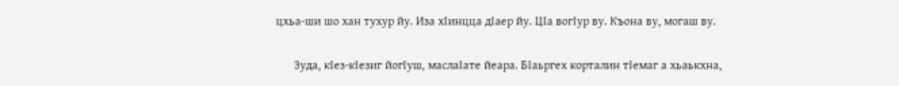цхьа-ши шо хан тухур йу. Иза хIинцца дIаер йу. ЦIа вогIур ву. Къона ву, могаш ву.

      Зуда, кIез-кIезиг йогIуш, маслаIате йеара. БIаьргех корталин тIемаг а хьаькхна,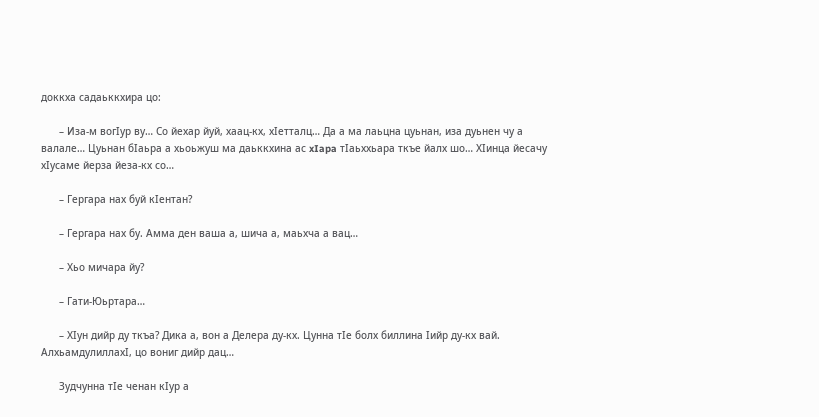доккха садаьккхира цо:

      – Иза-м вогIур ву… Со йехар йуй, хаац-кх, хIетталц… Да а ма лаьцна цуьнан, иза дуьнен чу а валале… Цуьнан бIаьра а хьоьжуш ма даьккхина ас xIapa тIаьххьара ткъе йалх шо… ХIинца йесачу хIусаме йерза йеза-кх со…

      – Гергара нах буй кIентан?

      – Гергара нах бу. Амма ден ваша а, шича а, маьхча а вац…

      – Хьо мичара йу?

      – Гати-Юьртара…

      – ХIун дийр ду ткъа? Дика а, вон а Делера ду-кх. Цунна тIе болх биллина Iийр ду-кх вай. АлхьамдулиллахI, цо вониг дийр дац…

      Зудчунна тIе ченан кIур а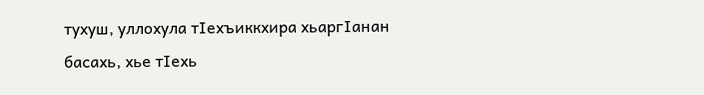тухуш, уллохула тIехъиккхира хьаргIанан басахь, хье тIехь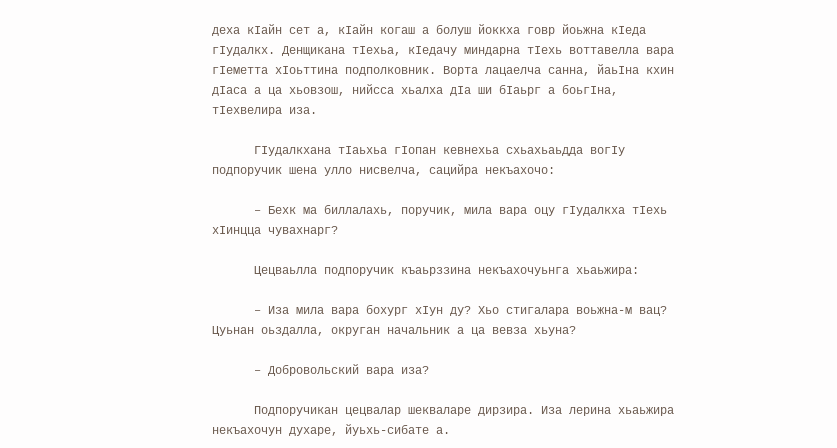деха кIайн сет а, кIайн когаш а болуш йоккха говр йоьжна кIеда гIудалкх. Денщикана тIехьа, кIедачу миндарна тIехь воттавелла вара гIеметта хIоьттина подполковник. Ворта лацаелча санна, йаьIна кхин дIаса а ца хьовзош, нийсса хьалха дIа ши бIаьрг а боьгIна, тIехвелира иза.

      ГIудалкхана тIаьхьа гIопан кевнехьа схьахьаьдда вогIy подпоручик шена улло нисвелча, сацийра некъахочо:

      – Бехк ма биллалахь, поручик, мила вара оцу гIудалкха тIехь хIинцца чувахнарг?

      Цецваьлла подпоручик къаьрззина некъахочуьнга хьаьжира:

      – Иза мила вара бохург хIун ду? Хьо стигалара воьжна-м вац? Цуьнан оьздалла, округан начальник а ца вевза хьуна?

      – Добровольский вара иза?

      Подпоручикан цецвалар шекваларе дирзира. Иза лерина хьаьжира некъахочун духаре, йуьхь-сибате а.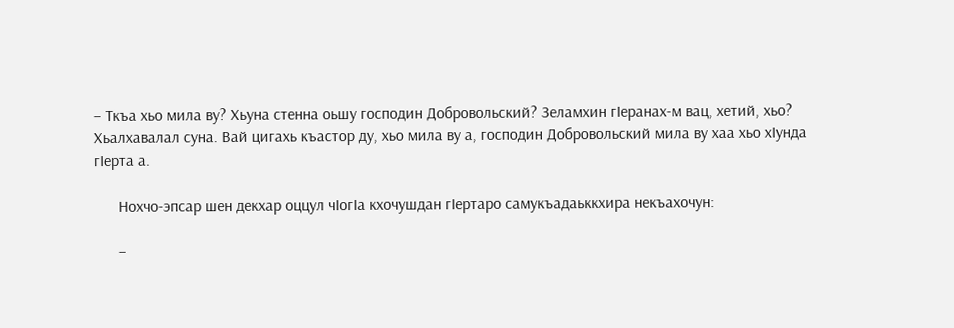– Ткъа хьо мила ву? Хьуна стенна оьшу господин Добровольский? Зеламхин гIеранах-м вац, хетий, хьо? Хьалхавалал суна. Вай цигахь къастор ду, хьо мила ву а, господин Добровольский мила ву хаа хьо хIунда гIерта а.

      Нохчо-эпсар шен декхар оццул чIогIа кхочушдан гIертаро самукъадаьккхира некъахочун:

      –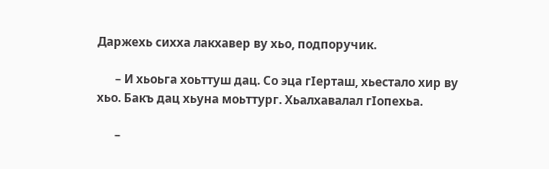Даржехь сихха лакхавер ву хьо, подпоручик.

      – И хьоьга хоьттуш дац. Со эца гIерташ, хьестало хир ву хьо. Бакъ дац хьуна моьттург. Хьалхавалал гIопехьа.

      –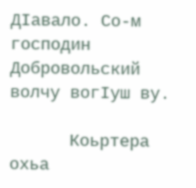ДIавало. Со-м господин Добровольский волчу вогIуш ву.

      Коьртера охьа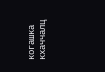когашка кхаччалц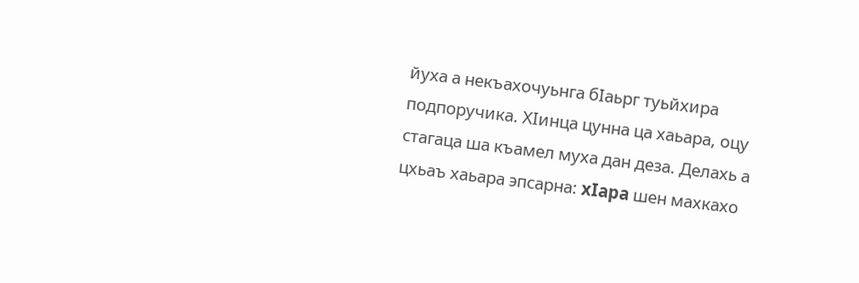йуха а некъахочуьнга бIаьрг туьйхира подпоручика. ХIинца цунна ца хаьара, оцу стагаца ша къамел муха дан деза. Делахь а цхьаъ хаьара эпсарна: xIapa шен махкахо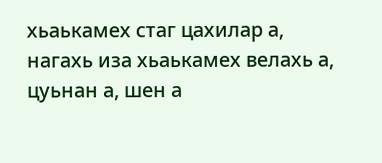хьаькамех стаг цахилар а, нагахь иза хьаькамех велахь а, цуьнан а, шен а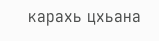карахь цхьана